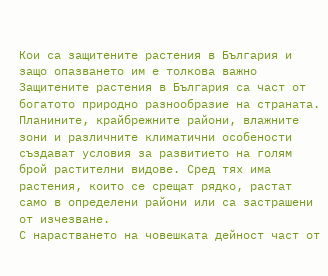Кои са защитените растения в България и защо опазването им е толкова важно
Защитените растения в България са част от богатото природно разнообразие на страната. Планините, крайбрежните райони, влажните зони и различните климатични особености създават условия за развитието на голям брой растителни видове. Сред тях има растения, които се срещат рядко, растат само в определени райони или са застрашени от изчезване.
С нарастването на човешката дейност част от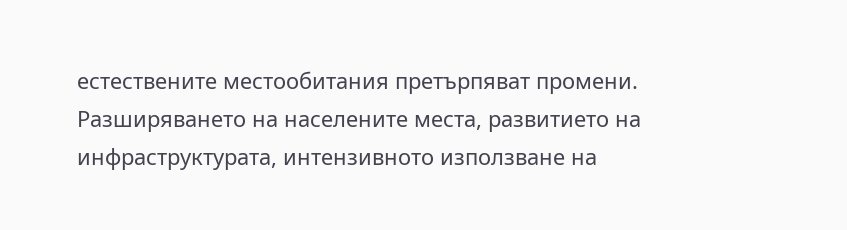естествените местообитания претърпяват промени. Разширяването на населените места, развитието на инфраструктурата, интензивното използване на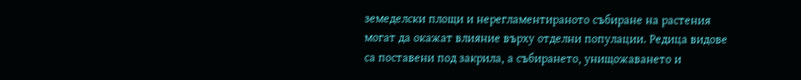земеделски площи и нерегламентираното събиране на растения могат да окажат влияние върху отделни популации. Редица видове са поставени под закрила, а събирането, унищожаването и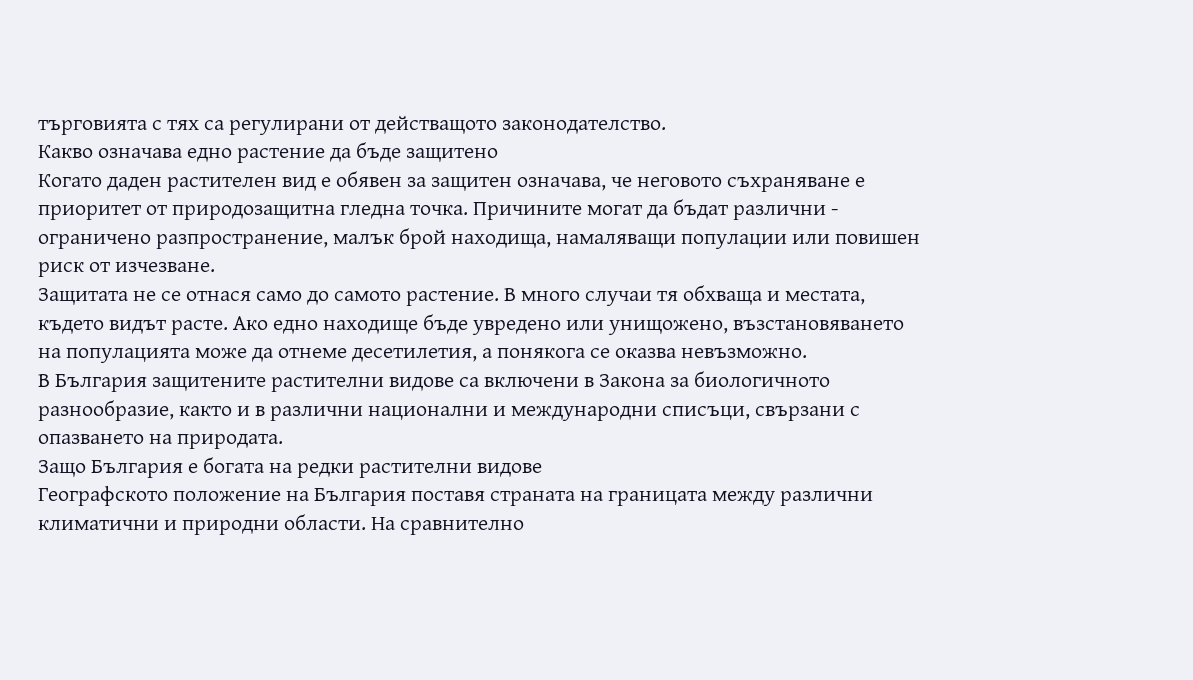търговията с тях са регулирани от действащото законодателство.
Какво означава едно растение да бъде защитено
Когато даден растителен вид е обявен за защитен означава, че неговото съхраняване е приоритет от природозащитна гледна точка. Причините могат да бъдат различни - ограничено разпространение, малък брой находища, намаляващи популации или повишен риск от изчезване.
Защитата не се отнася само до самото растение. В много случаи тя обхваща и местата, където видът расте. Ако едно находище бъде увредено или унищожено, възстановяването на популацията може да отнеме десетилетия, а понякога се оказва невъзможно.
В България защитените растителни видове са включени в Закона за биологичното разнообразие, както и в различни национални и международни списъци, свързани с опазването на природата.
Защо България е богата на редки растителни видове
Географското положение на България поставя страната на границата между различни климатични и природни области. На сравнително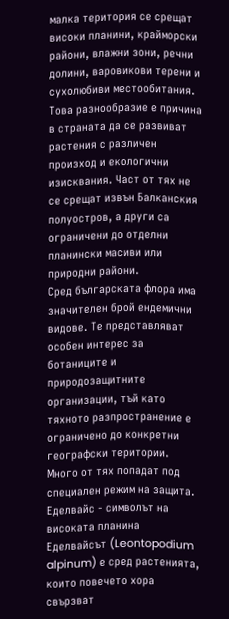малка територия се срещат високи планини, крайморски райони, влажни зони, речни долини, варовикови терени и сухолюбиви местообитания.
Това разнообразие е причина в страната да се развиват растения с различен произход и екологични изисквания. Част от тях не се срещат извън Балканския полуостров, а други са ограничени до отделни планински масиви или природни райони.
Сред българската флора има значителен брой ендемични видове. Те представляват особен интерес за ботаниците и природозащитните организации, тъй като тяхното разпространение е ограничено до конкретни географски територии. Много от тях попадат под специален режим на защита.
Еделвайс - символът на високата планина
Еделвайсът (Leontopodium alpinum) е сред растенията, които повечето хора свързват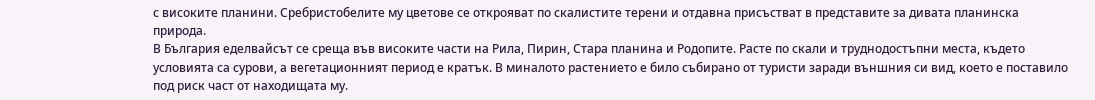с високите планини. Сребристобелите му цветове се открояват по скалистите терени и отдавна присъстват в представите за дивата планинска природа.
В България еделвайсът се среща във високите части на Рила, Пирин, Стара планина и Родопите. Расте по скали и труднодостъпни места, където условията са сурови, а вегетационният период е кратък. В миналото растението е било събирано от туристи заради външния си вид, което е поставило под риск част от находищата му.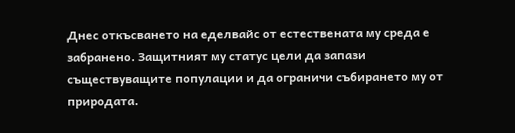Днес откъсването на еделвайс от естествената му среда е забранено. Защитният му статус цели да запази съществуващите популации и да ограничи събирането му от природата.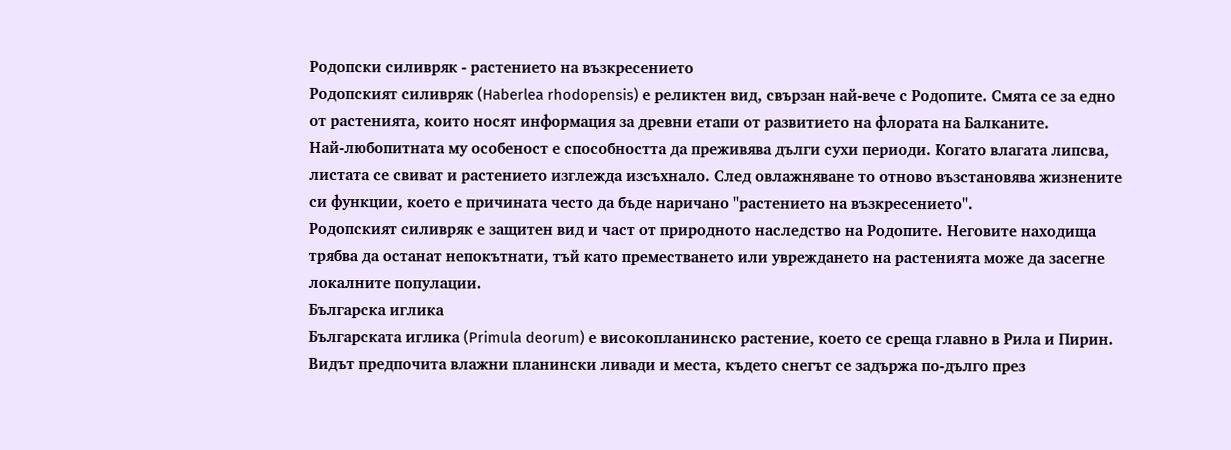Родопски силивряк - растението на възкресението
Родопският силивряк (Haberlea rhodopensis) е реликтен вид, свързан най-вече с Родопите. Смята се за едно от растенията, които носят информация за древни етапи от развитието на флората на Балканите.
Най-любопитната му особеност е способността да преживява дълги сухи периоди. Когато влагата липсва, листата се свиват и растението изглежда изсъхнало. След овлажняване то отново възстановява жизнените си функции, което е причината често да бъде наричано "растението на възкресението".
Родопският силивряк е защитен вид и част от природното наследство на Родопите. Неговите находища трябва да останат непокътнати, тъй като преместването или увреждането на растенията може да засегне локалните популации.
Българска иглика
Българската иглика (Primula deorum) е високопланинско растение, което се среща главно в Рила и Пирин. Видът предпочита влажни планински ливади и места, където снегът се задържа по-дълго през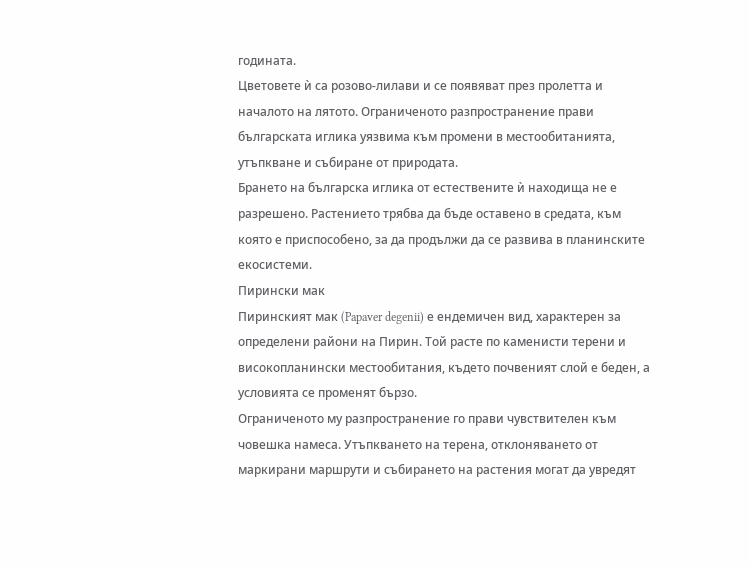годината.
Цветовете ѝ са розово-лилави и се появяват през пролетта и началото на лятото. Ограниченото разпространение прави българската иглика уязвима към промени в местообитанията, утъпкване и събиране от природата.
Брането на българска иглика от естествените ѝ находища не е разрешено. Растението трябва да бъде оставено в средата, към която е приспособено, за да продължи да се развива в планинските екосистеми.
Пирински мак
Пиринският мак (Papaver degenii) е ендемичен вид, характерен за определени райони на Пирин. Той расте по каменисти терени и високопланински местообитания, където почвеният слой е беден, а условията се променят бързо.
Ограниченото му разпространение го прави чувствителен към човешка намеса. Утъпкването на терена, отклоняването от маркирани маршрути и събирането на растения могат да увредят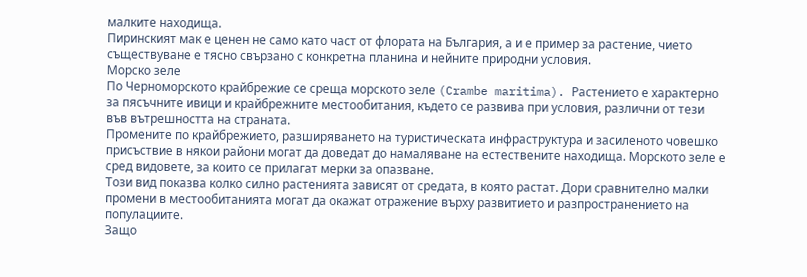малките находища.
Пиринският мак е ценен не само като част от флората на България, а и е пример за растение, чието съществуване е тясно свързано с конкретна планина и нейните природни условия.
Морско зеле
По Черноморското крайбрежие се среща морското зеле (Crambe maritima). Растението е характерно за пясъчните ивици и крайбрежните местообитания, където се развива при условия, различни от тези във вътрешността на страната.
Промените по крайбрежието, разширяването на туристическата инфраструктура и засиленото човешко присъствие в някои райони могат да доведат до намаляване на естествените находища. Морското зеле е сред видовете, за които се прилагат мерки за опазване.
Този вид показва колко силно растенията зависят от средата, в която растат. Дори сравнително малки промени в местообитанията могат да окажат отражение върху развитието и разпространението на популациите.
Защо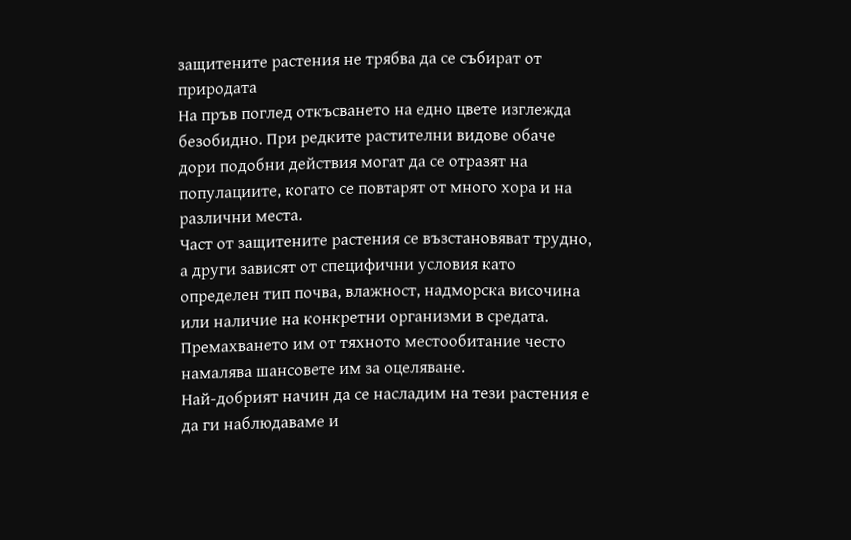защитените растения не трябва да се събират от природата
На пръв поглед откъсването на едно цвете изглежда безобидно. При редките растителни видове обаче дори подобни действия могат да се отразят на популациите, когато се повтарят от много хора и на различни места.
Част от защитените растения се възстановяват трудно, а други зависят от специфични условия като определен тип почва, влажност, надморска височина или наличие на конкретни организми в средата. Премахването им от тяхното местообитание често намалява шансовете им за оцеляване.
Най-добрият начин да се насладим на тези растения е да ги наблюдаваме и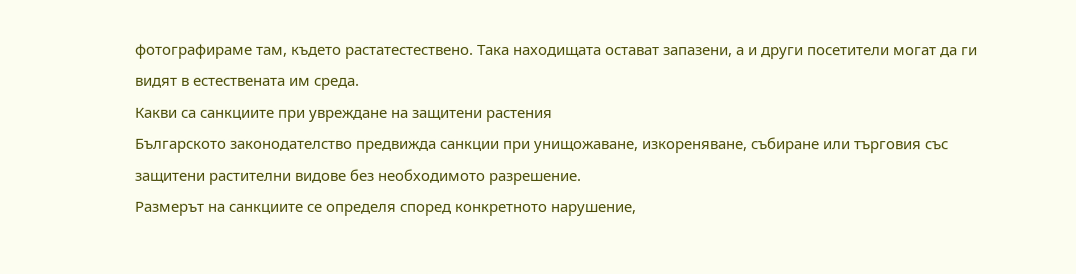фотографираме там, където растатестествено. Така находищата остават запазени, а и други посетители могат да ги видят в естествената им среда.
Какви са санкциите при увреждане на защитени растения
Българското законодателство предвижда санкции при унищожаване, изкореняване, събиране или търговия със защитени растителни видове без необходимото разрешение.
Размерът на санкциите се определя според конкретното нарушение,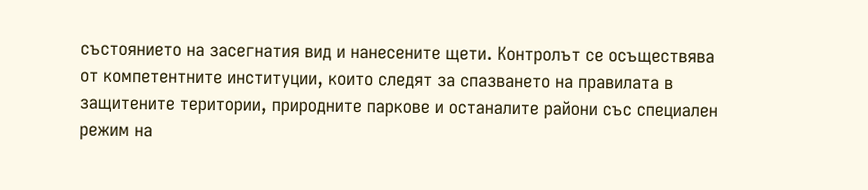състоянието на засегнатия вид и нанесените щети. Контролът се осъществява от компетентните институции, които следят за спазването на правилата в защитените територии, природните паркове и останалите райони със специален режим на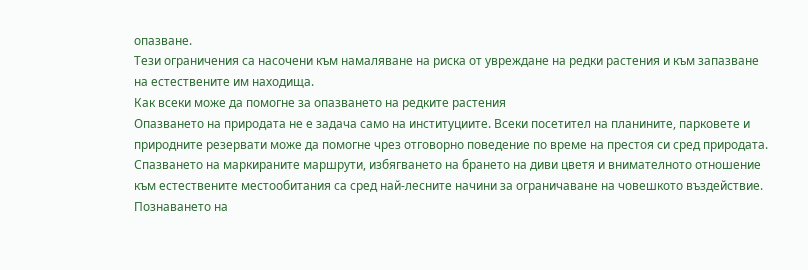опазване.
Тези ограничения са насочени към намаляване на риска от увреждане на редки растения и към запазване на естествените им находища.
Как всеки може да помогне за опазването на редките растения
Опазването на природата не е задача само на институциите. Всеки посетител на планините, парковете и природните резервати може да помогне чрез отговорно поведение по време на престоя си сред природата.
Спазването на маркираните маршрути, избягването на брането на диви цветя и внимателното отношение към естествените местообитания са сред най-лесните начини за ограничаване на човешкото въздействие.
Познаването на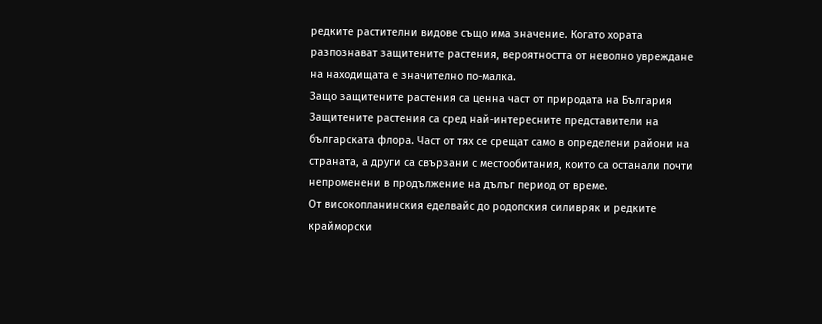редките растителни видове също има значение. Когато хората разпознават защитените растения, вероятността от неволно увреждане на находищата е значително по-малка.
Защо защитените растения са ценна част от природата на България
Защитените растения са сред най-интересните представители на българската флора. Част от тях се срещат само в определени райони на страната, а други са свързани с местообитания, които са останали почти непроменени в продължение на дълъг период от време.
От високопланинския еделвайс до родопския силивряк и редките крайморски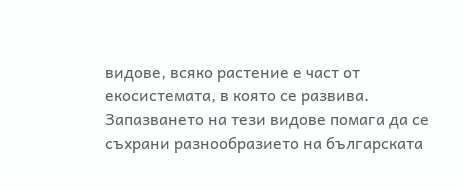видове, всяко растение е част от екосистемата, в която се развива. Запазването на тези видове помага да се съхрани разнообразието на българската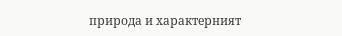природа и характерният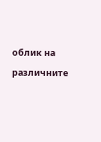облик на различните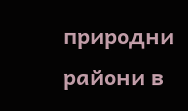природни райони в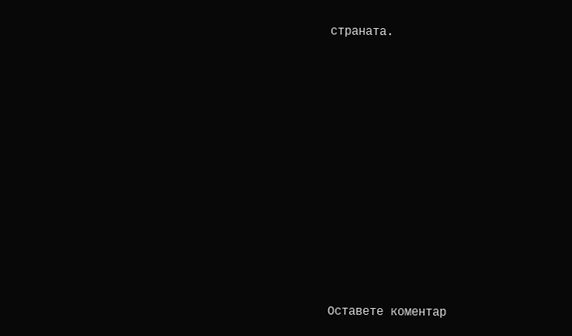страната.












Оставете коментар